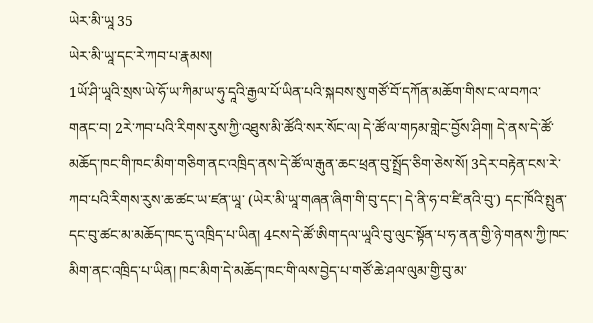ཡེར་མི་ཡཱ 35
ཡེར་མི་ཡཱ་དང་རེ་ཀབ་པ་རྣམས།
1ཡོ་ཤི་ཡཱའི་སྲས་ཡེ་ཧོ་ཡ་ཀིམ་ཡ་ཧུ་དཱའི་རྒྱལ་པོ་ཡིན་པའི་སྐབས་སུ་གཙོ་བོ་དཀོན་མཆོག་གིས་ང་ལ་བཀའ་གནང་བ། 2རེ་ཀབ་པའི་རིགས་རུས་ཀྱི་འཐུས་མི་ཚོའི་སར་སོང་ལ། དེ་ཚོ་ལ་གཏམ་གླེང་བྱོས་ཤིག། དེ་ནས་དེ་ཚོ་མཆོད་ཁང་གི་ཁང་མིག་གཅིག་ནང་འཁྲིད་ནས་དེ་ཚོ་ལ་རྒུན་ཆང་ཕྲན་བུ་སྤྲོད་ཅིག་ཅེས་སོ། 3དེར་བརྟེན་ངས་རེ་ཀབ་པའི་རིགས་རུས་ཆ་ཚང་ཡ་ཛན་ཡཱ་ (ཡེར་མི་ཡཱ་གཞན་ཞིག་གི་བུ་དང་། དེ་ནི་ཧ་བ་ཛི་ནའི་བུ་) དང་ཁོའི་སྤུན་དང་བུ་ཚང་མ་མཆོད་ཁང་དུ་འཁྲིད་པ་ཡིན། 4ངས་དེ་ཚོ་ཨིག་དལ་ཡཱའི་བུ་ལུང་སྟོན་པ་ཧ་ནན་གྱི་ཉེ་གནས་ཀྱི་ཁང་མིག་ནང་འཁྲིད་པ་ཡིན། ཁང་མིག་དེ་མཆོད་ཁང་གི་ལས་བྱེད་པ་གཙོ་ཆེ་ཤལ་ལུམ་གྱི་བུ་མ་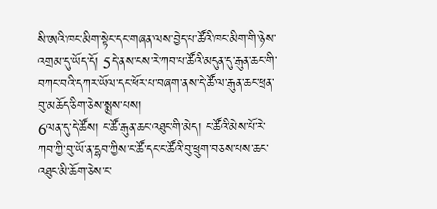སི་ཨའི་ཁང་མིག་སྟེང་དང་གཞན་ལས་བྱེད་པ་ཚོའི་ཁང་མིག་གི་ཉེས་འགྲམ་དུ་ཡོད་དོ། 5དེ་ནས་ངས་རེ་ཀབ་པ་ཚོའི་མདུན་དུ་རྒུན་ཆང་གི་བཀང་བའི་དཀར་ཡོལ་དང་ཕོར་པ་བཞག་ནས་དེ་ཚོ་ལ་རྒུན་ཆང་ཕྲན་བུ་མཆོད་ཅིག་ཅེས་སྨྲས་པས།
6ལན་དུ་དེ་ཚོས། ང་ཚོ་རྒུན་ཆང་འཐུང་གི་མེད། ང་ཚོའི་མེས་པོ་རེ་ཀབ་ཀྱི་བུ་ཡོ་ན་དྷབ་ཀྱིས་ང་ཚོ་དང་ང་ཚོའི་བུ་ཕྲུག་བཅས་པས་ཆང་འཐུང་མི་ཆོག་ཅེས་ང་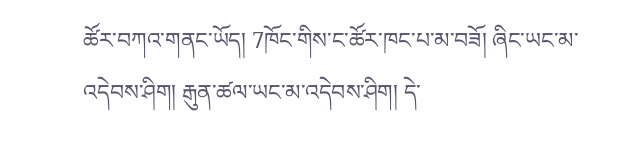ཚོར་བཀའ་གནང་ཡོད། 7ཁོང་གིས་ང་ཚོར་ཁང་པ་མ་བཟོ། ཞིང་ཡང་མ་འདེབས་ཤིག། རྒུན་ཚལ་ཡང་མ་འདེབས་ཤིག། དེ་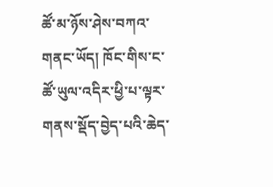ཚོ་མ་ཉོས་ཤེས་བཀའ་གནང་ཡོད། ཁོང་གིས་ང་ཚོ་ཡུལ་འདིར་ཕྱི་པ་ལྟར་གནས་སྡོད་བྱེད་པའི་ཆེད་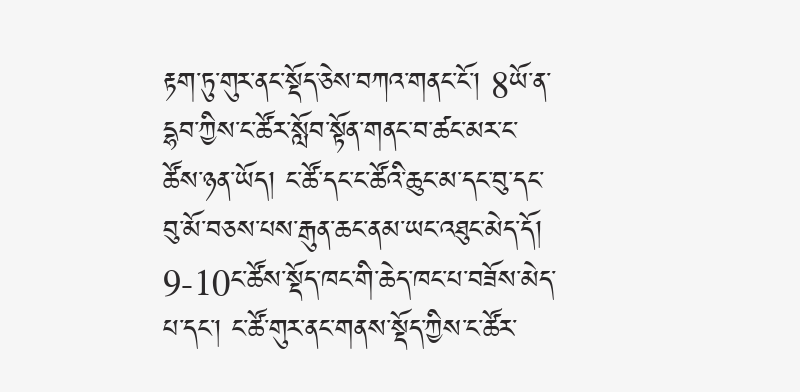རྟག་ཏུ་གུར་ནང་སྡོད་ཅེས་བཀའ་གནང་ངོ་། 8ཡོ་ན་དྷབ་ཀྱིས་ང་ཚོར་སློབ་སྟོན་གནང་བ་ཚང་མར་ང་ཚོས་ཉན་ཡོད། ང་ཚོ་དང་ང་ཚོའི་ཆུང་མ་དང་བུ་དང་བུ་མོ་བཅས་པས་རྒུན་ཆང་ནམ་ཡང་འཐུང་མེད་དོ། 9-10ང་ཚོས་སྡོད་ཁང་གི་ཆེད་ཁང་པ་བཟོས་མེད་པ་དང་། ང་ཚོ་གུར་ནང་གནས་སྡོད་ཀྱིས་ང་ཚོར་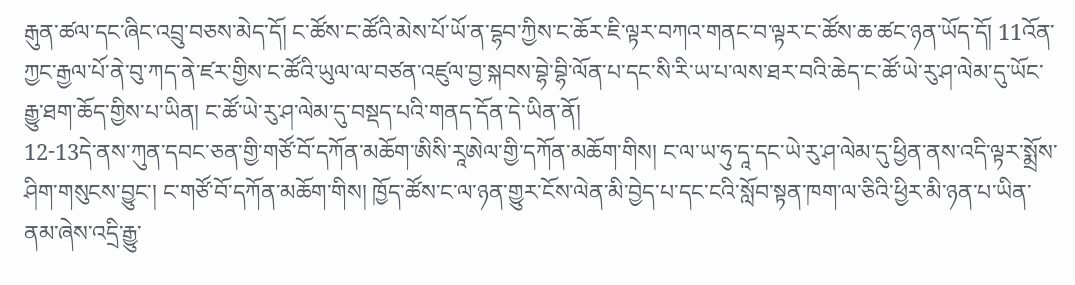རྒུན་ཚལ་དང་ཞིང་འབྲུ་བཅས་མེད་དོ། ང་ཚོས་ང་ཚོའི་མེས་པོ་ཡོ་ན་དྷབ་ཀྱིས་ང་ཆོར་ཇི་ལྟར་བཀའ་གནང་བ་ལྟར་ང་ཚོས་ཆ་ཚང་ཉན་ཡོད་དོ། 11འོན་ཀྱང་རྒྱལ་པོ་ནེ་བུ་ཀད་ནེ་ཛར་གྱིས་ང་ཚོའི་ཡུལ་ལ་བཙན་འཛུལ་བྱ་སྐབས་བྷེ་བྷི་ལོན་པ་དང་སི་རི་ཡ་པ་ལས་ཐར་བའི་ཆེད་ང་ཚོ་ཡེ་རུ་ཤ་ལེམ་དུ་ཡོང་རྒྱུ་ཐག་ཆོད་གྱིས་པ་ཡིན། ང་ཚོ་ཡེ་རུ་ཤ་ལེམ་དུ་བསྡད་པའི་གནད་དོན་དེ་ཡིན་ནོ།
12-13དེ་ནས་ཀུན་དབང་ཅན་གྱི་གཙོ་བོ་དཀོན་མཆོག་ཨིསི་རཱཨེལ་གྱི་དཀོན་མཆོག་གིས། ང་ལ་ཡ་ཧུ་དཱ་དང་ཡེ་རུ་ཤ་ལེམ་དུ་ཕྱིན་ནས་འདི་ལྟར་སྨྲོས་ཤིག་གསུངས་བྱུང་། ང་གཙོ་བོ་དཀོན་མཆོག་གིས། ཁྱོད་ཚོས་ང་ལ་ཉན་གྱུར་ངོས་ལེན་མི་བྱེད་པ་དང་ངའི་སློབ་སྟན་ཁག་ལ་ཅིའི་ཕྱིར་མི་ཉན་པ་ཡིན་ནམ་ཞེས་འདྲི་རྒྱུ་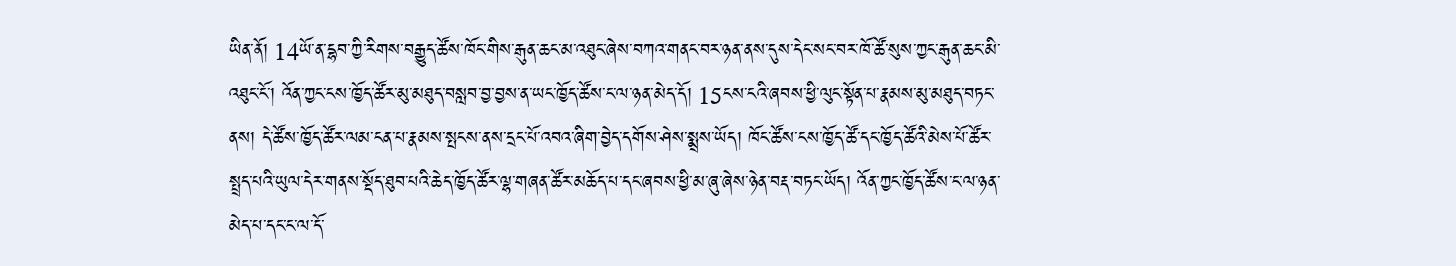ཡིན་ནོ། 14ཡོ་ན་དྷབ་ཀྱི་རིགས་བརྒྱུད་ཚོས་ཁོང་གིས་རྒུན་ཆང་མ་འཐུང་ཞེས་བཀའ་གནང་བར་ཉན་ནས་དུས་དེང་སང་བར་ཁོ་ཚོ་སུས་ཀྱང་རྒུན་ཆང་མི་འཐུང་ངོ་། འོན་ཀྱང་ངས་ཁྱོད་ཚོར་མུ་མཐུད་བསླབ་བྱ་བྱས་ན་ཡང་ཁྱོད་ཚོས་ང་ལ་ཉན་མེད་དོ། 15ངས་ངའི་ཞབས་ཕྱི་ལུང་སྟོན་པ་རྣམས་མུ་མཐུད་བཏང་ནས། དེ་ཚོས་ཁྱོད་ཚོར་ལམ་ངན་པ་རྣམས་སྤངས་ནས་དྲང་པོ་འབའ་ཞིག་བྱེད་དགོས་ཤེས་སྨྲས་ཡོད། ཁོང་ཚོས་ངས་ཁྱོད་ཚོ་དང་ཁྱོད་ཚོའི་མེས་པོ་ཚོར་སྤྲད་པའི་ཡུལ་དེར་གནས་སྡོད་ཐུབ་པའི་ཆེད་ཁྱོད་ཚོར་ལྷ་གཞན་ཚོར་མཆོད་པ་དང་ཞབས་ཕྱི་མ་ཞུ་ཞེས་ཉེན་བརྡ་བཏང་ཡོད། འོན་ཀྱང་ཁྱོད་ཚོས་ང་ལ་ཉན་མེད་པ་དང་ང་ལ་དོ་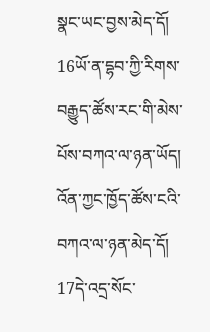སྣང་ཡང་བྱས་མེད་དོ། 16ཡོ་ན་དྷབ་ཀྱི་རིགས་བརྒྱུད་ཚོས་རང་གི་མེས་པོས་བཀའ་ལ་ཉན་ཡོད། འོན་ཀྱང་ཁྱོད་ཚོས་ངའི་བཀའ་ལ་ཉན་མེད་དོ། 17དེ་འདྲ་སོང་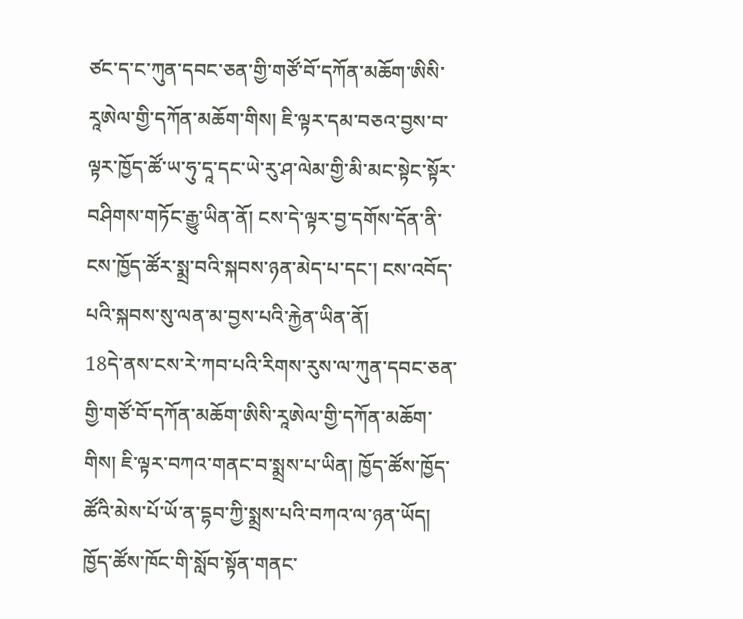ཙང་ད་ང་ཀུན་དབང་ཅན་གྱི་གཙོ་བོ་དཀོན་མཆོག་ཨིསི་རཱཨེལ་གྱི་དཀོན་མཆོག་གིས། ཇི་ལྟར་དམ་བཅའ་བྱས་བ་ལྟར་ཁྱོད་ཚོ་ཡ་ཧུ་དཱ་དང་ཡེ་རུ་ཤ་ལེམ་གྱི་མི་མང་སྟེང་སྟོར་བཤིགས་གཏོང་རྒྱུ་ཡིན་ནོ། ངས་དེ་ལྟར་བྱ་དགོས་དོན་ནི་ངས་ཁྱོད་ཚོར་སྨྲ་བའི་སྐབས་ཉན་མེད་པ་དང་། ངས་འབོད་པའི་སྐབས་སུ་ལན་མ་བྱས་པའི་རྐྱེན་ཡིན་ནོ།
18དེ་ནས་ངས་རེ་ཀབ་པའི་རིགས་རུས་ལ་ཀུན་དབང་ཅན་གྱི་གཙོ་བོ་དཀོན་མཆོག་ཨིསི་རཱཨེལ་གྱི་དཀོན་མཆོག་གིས། ཇི་ལྟར་བཀའ་གནང་བ་སྨྲས་པ་ཡིན། ཁྱོད་ཚོས་ཁྱོད་ཚོའི་མེས་པོ་ཡོ་ན་དྷབ་ཀྱི་སྨྲས་པའི་བཀའ་ལ་ཉན་ཡོད། ཁྱོད་ཚོས་ཁོང་གི་སློབ་སྟོན་གནང་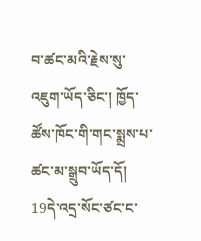བ་ཚང་མའི་རྗེས་སུ་འཇུག་ཡོད་ཅིང་། ཁྱོད་ཚོས་ཁོང་གི་གང་སྨྲས་པ་ཚང་མ་སྒྲུབ་ཡོད་དོ། 19དེ་འདྲ་སོང་ཙང་ང་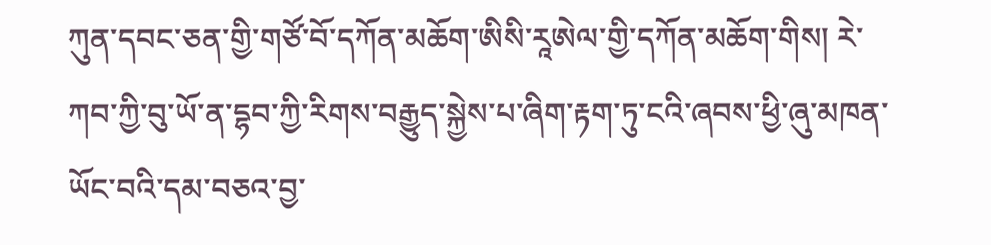ཀུན་དབང་ཅན་གྱི་གཙོ་བོ་དཀོན་མཆོག་ཨིསི་རཱཨེལ་གྱི་དཀོན་མཆོག་གིས། རེ་ཀབ་ཀྱི་བུ་ཡོ་ན་དྷབ་ཀྱི་རིགས་བརྒྱུད་སྐྱེས་པ་ཞིག་རྟག་ཏུ་ངའི་ཞབས་ཕྱི་ཞུ་མཁན་ཡོང་བའི་དམ་བཅའ་བྱ་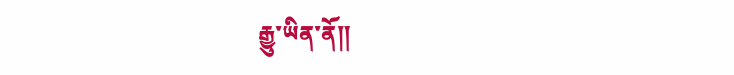རྒྱུ་ཡིན་ནོ༎